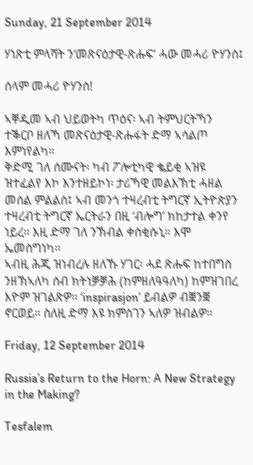Sunday, 21 September 2014

ሃነጽቲ ምላሻት ን‘መጽናዕታዊ-ጽሑፍ’ ሓው መሓሪ ዮሃንስ፤

ሰላም መሓሪ ዮሃንስ!

ኣቐዲመ ኣብ ህይወትካ ጥዕና፡ ኣብ ትምህርትኻን ተቕርቦ ዘለኻ መጽናዕታዊ-ጽሑፋት ድማ ኣሳልጦ እምነየልካ።
ቅድሚ ገለ ሰሙናት፡ ካብ ፖሎቲካዊ ቈይቂ ኣዝዩ ዝተፈልየ እኮ እንተዘይኮነ፡ ታሪኻዊ መልእኽቲ ሓዘል መሰል ምልልስ፤ ኣብ መንጎ ተዛረብቲ ትግርኛ ኢትዮጵያን ተዛረብቲ ትግርኛ ኤርትራን በዚ ‘ብሎግ’ ክከታተል ቀንየ ነይረ። እዚ ድማ ገለ ንኽብል ቀስቂሱኒ። እሞ ኤመስግነካ።
ኣብዚ ሕጂ ዝነብረሉ ዘለኹ ሃገር፡ ሓደ ጽሑፍ ከተበግስ ንዘኽኣለካ ሰብ ክትነቓቓሕ (ከምዘለዓዓለካ) ከምዝገበረ እዮም ዝገልጽዎ። ‘inspirasjon’ ይብልዎ ብቛንቛ ኖርወይ። ስለዚ ድማ እዩ ክምስገን ኣለዎ ዝብልዎ።

Friday, 12 September 2014

Russia’s Return to the Horn: A New Strategy in the Making?

Tesfalem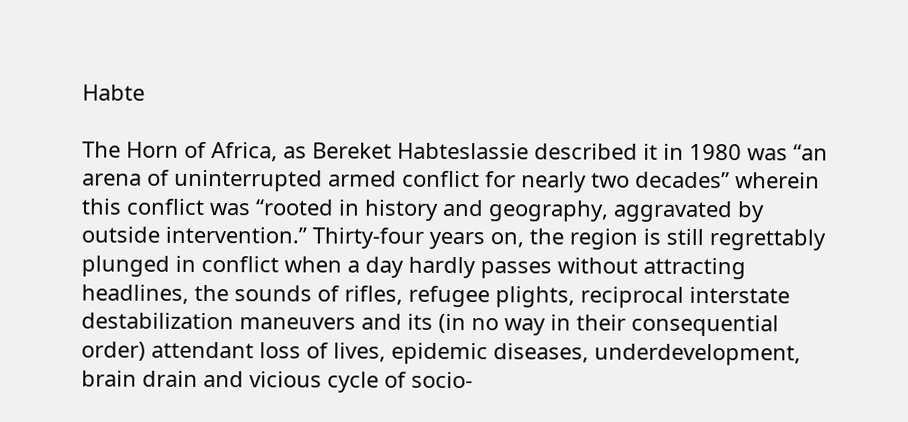Habte

The Horn of Africa, as Bereket Habteslassie described it in 1980 was “an arena of uninterrupted armed conflict for nearly two decades” wherein this conflict was “rooted in history and geography, aggravated by outside intervention.” Thirty-four years on, the region is still regrettably plunged in conflict when a day hardly passes without attracting headlines, the sounds of rifles, refugee plights, reciprocal interstate destabilization maneuvers and its (in no way in their consequential order) attendant loss of lives, epidemic diseases, underdevelopment, brain drain and vicious cycle of socio-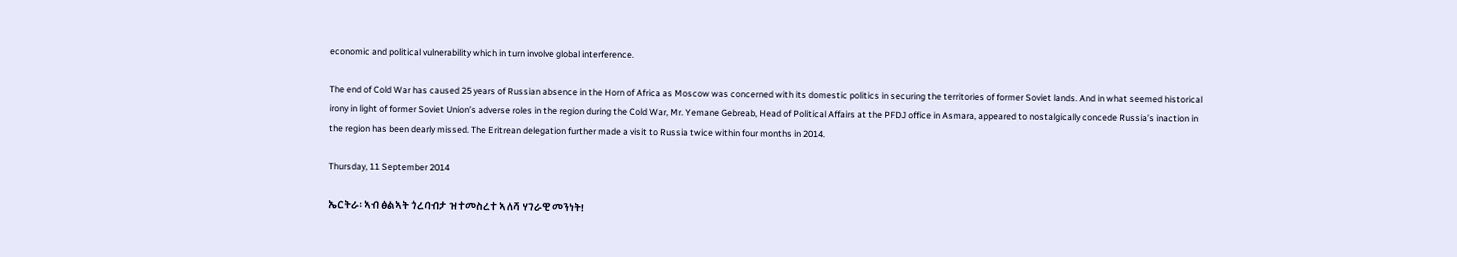economic and political vulnerability which in turn involve global interference.

The end of Cold War has caused 25 years of Russian absence in the Horn of Africa as Moscow was concerned with its domestic politics in securing the territories of former Soviet lands. And in what seemed historical irony in light of former Soviet Union’s adverse roles in the region during the Cold War, Mr. Yemane Gebreab, Head of Political Affairs at the PFDJ office in Asmara, appeared to nostalgically concede Russia’s inaction in the region has been dearly missed. The Eritrean delegation further made a visit to Russia twice within four months in 2014.

Thursday, 11 September 2014

ኤርትራ፡ ኣብ ፅልኣት ጎረባብታ ዝተመስረተ ኣለሻ ሃገራዊ መንነት!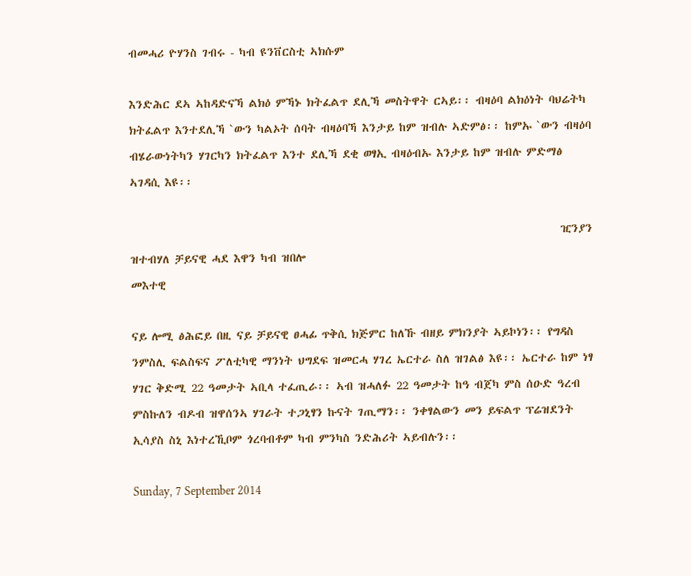ብመሓሪ ዮሃንስ ገብሩ - ካብ ዩንቨርስቲ ኣክሱም

እንድሕር ደኣ ኣከዳድናኻ ልክዕ ምኻኑ ክትፈልጥ ደሊኻ መስትዋት ርኣይ፡፡ ብዛዕባ ልክዕነት ባህሬትካ ክትፈልጥ እንተደሊኻ `ውን ካልኦት ሰባት ብዛዕባኻ እንታይ ከም ዝብሉ ኣድምፅ፡፡ ከምኡ `ውን ብዛዕባ ብሄራውነትካን ሃገርካን ክትፈልጥ እንተ ደሊኻ ደቂ ወፃኢ ብዛዕብኡ እንታይ ከም ዝብሉ ምድማፅ ኣገዳሲ እዩ፡፡

                                                                                      ዢንያን ዝተብሃለ ቻይናዊ ሓደ እዋን ካብ ዝበሎ
መእተዊ

ናይ ሎሚ ፅሕፎይ በዚ ናይ ቻይናዊ ፀሓፊ ጥቅሲ ክጅምር ከለኹ ብዘይ ምክንያት ኣይኮነን፡፡ የግዳስ ንምስሊ ፍልስፍና ፖለቲካዊ ማንነት ህግደፍ ዝመርሓ ሃገረ ኤርተራ ስለ ዝገልፅ እዩ፡፡ ኤርተራ ከም ነፃ ሃገር ቅድሚ 22 ዓመታት ኣቢላ ተፈጢራ፡፡ ኣብ ዝሓለፉ 22 ዓመታት ከዓ ብጀካ ምስ ሰዑድ ዓረብ ምስኩለን ብዶብ ዝዋሰንኣ ሃገራት ተጋኒፃን ኩናት ገጢማን፡፡ ንቀፃልውን መን ይፍልጥ ፕሬዝደንት ኢሳያስ ስኒ እነተረኺቦም ጎረባብቶም ካብ ምንካስ ንድሕሪት ኣይብሉን፡፡

Sunday, 7 September 2014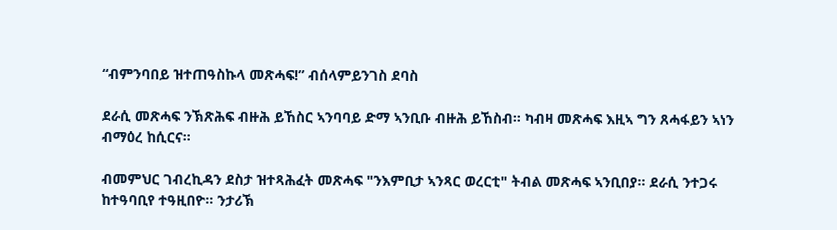“ብምንባበይ ዝተጠዓስኩላ መጽሓፍ!” ብሰላምይንገስ ደባስ

ደራሲ መጽሓፍ ንኽጽሕፍ ብዙሕ ይኸስር ኣንባባይ ድማ ኣንቢቡ ብዙሕ ይኸስብ። ካብዛ መጽሓፍ እዚኣ ግን ጸሓፋይን ኣነን ብማዕረ ከሲርና።

ብመምህር ገብረኪዳን ደስታ ዝተጻሕፈት መጽሓፍ "ንእምቢታ ኣንጻር ወረርቲ" ትብል መጽሓፍ ኣንቢበያ። ደራሲ ንተጋሩ ከተዓባቢየ ተዓዚበዮ። ንታሪኽ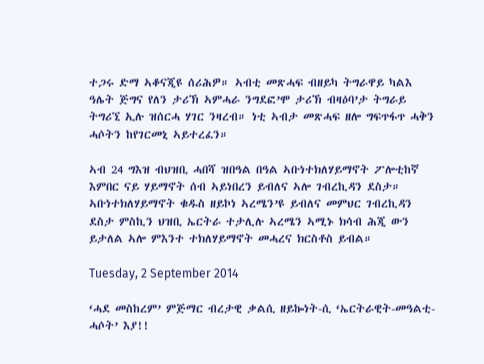ተጋሩ ድማ ኣቆናጂዩ ሰሪሕዎ። ኣብቲ መጽሓፍ ብዘይካ ትግራዋይ ካልእ ዓሌት ጅግና የለን ታሪኽ ኣምሓራ ንግደፎ’ሞ ታሪኽ ብዛዕባ’ታ ትግራይ ትግሪኚ ኢሉ ዝሰርሓ ሃገር ንዛረብ። ነቲ ኣብታ መጽሓፍ ዘሎ ግፍጥፋጥ ሓቅን ሓሶትን ከየገርመኒ ኣይተረፈን።

ኣብ 24 ግእዝ ብህዝቢ ሓበሻ ዝበዓል በዓል ኣቡነተክለሃይማኖት ፖሎቲከኛ እምበር ናይ ሃይማኖት ሰብ ኣይነበረን ይብለና ኣሎ ገብረኪዳን ደስታ። ኣቡነተክለሃይማኖት ቁዱስ ዘይኮነ ኣረሜን’ዩ ይብለና መምህር ገብረኪዳን ደስታ ምስኪን ህዝቢ ኤርትራ ተታሊሉ ኣረሜን ኣሚኑ ክሳብ ሕጂ ውን ይታለል ኣሎ ምእንተ ተክለሃይማኖት መሓረና ክርስቶስ ይብል።

Tuesday, 2 September 2014

‘ሓደ መስከረም’ ምጅማር ብረታዊ ቃልሲ ዘይኰነት-ሲ ‘ኤርትራዊት-መዓልቲ-ሓሶት’ እያ!!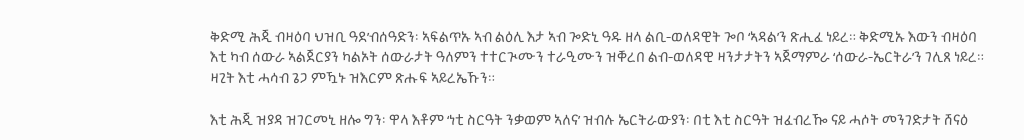ቅድሚ ሕጂ ብዛዕባ ህዝቢ ዓደ’ብሰዓድን፡ ኣፍልጥኡ ኣብ ልዕሊ እታ ኣብ ጐድኒ ዓዱ ዘላ ልቢ-ወለዳዊት ጐቦ ‘ኣዳል’ን ጽሒፈ ነይረ። ቅድሚኡ እውን ብዛዕባ እቲ ካብ ሰውራ ኣልጀርያን ካልኦት ሰውራታት ዓለምን ተተርጒሙን ተራዒሙን ዝቐረበ ልብ-ወለዳዊ ዛንታታትን ኣጀማምራ ‘ሰውራ-ኤርትራ’ን ገሊጸ ነይረ። ዛጊት እቲ ሓሳብ ጌጋ ምዃኑ ዝእርም ጽሑፍ ኣይረኤኹን።

እቲ ሕጂ ዝያዳ ዝገርመኒ ዘሎ ግን፡ ዋላ እቶም ‘ነቲ ስርዓት ንቃወም ኣለና’ ዝብሉ ኤርትራውያን፡ በቲ እቲ ስርዓት ዝፈብረዀ ናይ ሓሶት መንገድታት ሸናዕ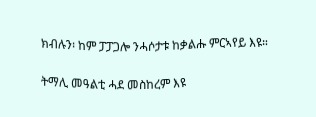ክብሉን፡ ከም ፓፓጋሎ ንሓሶታቱ ከቃልሑ ምርኣየይ እዩ።

ትማሊ መዓልቲ ሓደ መስከረም እዩ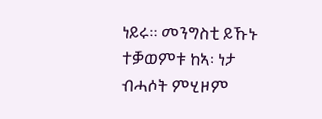ነይሩ። መንግስቲ ይኹኑ ተቓወምቱ ከኣ፡ ነታ ብሓሶት ምሂዞም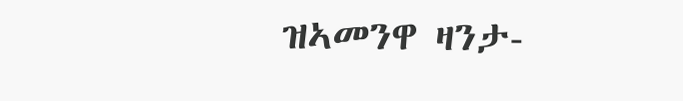ዝኣመንዋ ዛንታ-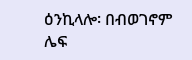ዕንኪላሎ፡ በብወገኖም ሌፍ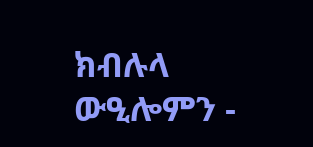ክብሉላ ውዒሎምን -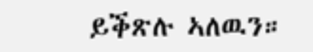ይቕጽሉ ኣለዉን።